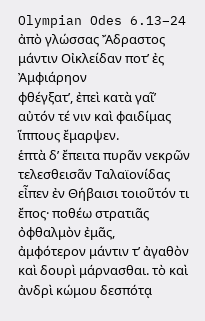Olympian Odes 6.13–24
ἀπὸ γλώσσας Ἄδραστος μάντιν Οἰκλείδαν ποτʼ ἐς Ἀμφιάρηον
φθέγξατʼ, ἐπεὶ κατὰ γαῖʼ αὐτόν τέ νιν καὶ φαιδίμας ἵππους ἔμαρψεν.
ἑπτὰ δʼ ἔπειτα πυρᾶν νεκρῶν τελεσθεισᾶν Ταλαϊονίδας
εἶπεν ἐν Θήβαισι τοιοῦτόν τι ἔπος· ποθέω στρατιᾶς ὀφθαλμὸν ἐμᾶς,
ἀμφότερον μάντιν τʼ ἀγαθὸν καὶ δουρὶ μάρνασθαι. τὸ καὶ
ἀνδρὶ κώμου δεσπότᾳ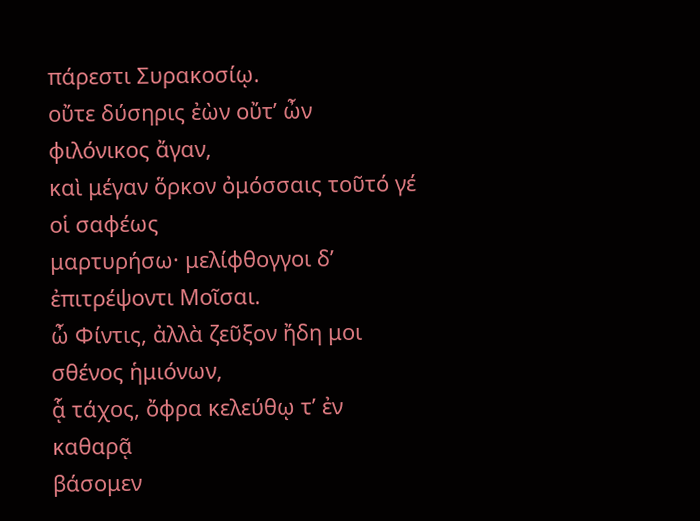πάρεστι Συρακοσίῳ.
οὔτε δύσηρις ἐὼν οὔτʼ ὦν φιλόνικος ἄγαν,
καὶ μέγαν ὅρκον ὀμόσσαις τοῦτό γέ οἱ σαφέως
μαρτυρήσω· μελίφθογγοι δʼ ἐπιτρέψοντι Μοῖσαι.
ὦ Φίντις, ἀλλὰ ζεῦξον ἤδη μοι σθένος ἡμιόνων,
ᾇ τάχος, ὄφρα κελεύθῳ τʼ ἐν καθαρᾷ
βάσομεν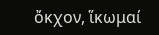ὄκχον, ἵκωμαί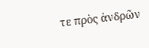τε πρὸς ἀνδρῶν